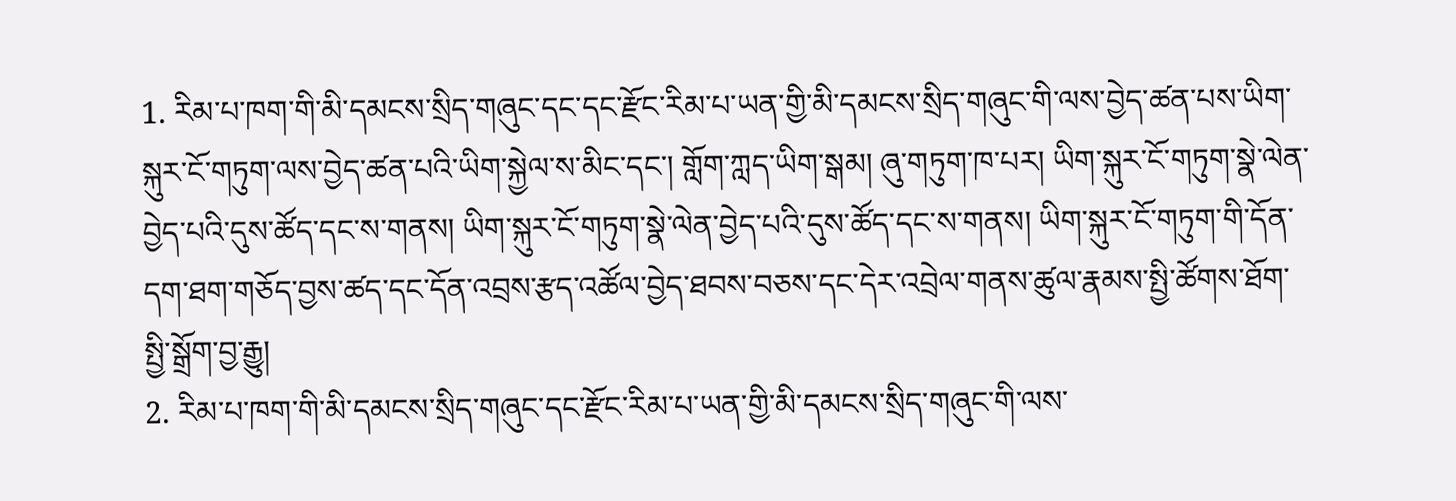1. རིམ་པ་ཁག་གི་མི་དམངས་སྲིད་གཞུང་དང་དང་རྫོང་རིམ་པ་ཡན་གྱི་མི་དམངས་སྲིད་གཞུང་གི་ལས་བྱེད་ཚན་པས་ཡིག་སྐུར་ངོ་གཏུག་ལས་བྱེད་ཚན་པའི་ཡིག་སྐྱེལ་ས་མིང་དང་། གློག་ཀླད་ཡིག་སྒམ། ཞུ་གཏུག་ཁ་པར། ཡིག་སྐུར་ངོ་གཏུག་སྣེ་ལེན་བྱེད་པའི་དུས་ཚོད་དང་ས་གནས། ཡིག་སྐུར་ངོ་གཏུག་སྣེ་ལེན་བྱེད་པའི་དུས་ཚོད་དང་ས་གནས། ཡིག་སྐུར་ངོ་གཏུག་གི་དོན་དག་ཐག་གཅོད་བྱས་ཚད་དང་དོན་འབྲས་རྩད་འཚོལ་བྱེད་ཐབས་བཅས་དང་དེར་འབྲེལ་གནས་ཚུལ་རྣམས་སྤྱི་ཚོགས་ཐོག་སྤྱི་སྒྲོག་བྱ་རྒྱུ།
2. རིམ་པ་ཁག་གི་མི་དམངས་སྲིད་གཞུང་དང་རྫོང་རིམ་པ་ཡན་གྱི་མི་དམངས་སྲིད་གཞུང་གི་ལས་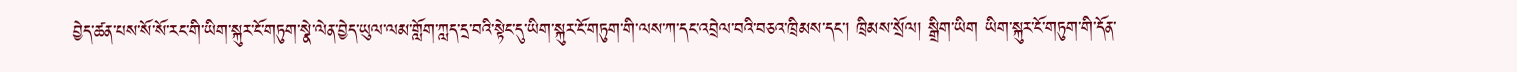བྱེད་ཚན་པས་སོ་སོ་རང་གི་ཡིག་སྐུར་ངོ་གཏུག་སྣེ་ལེན་བྱེད་ཡུལ་ལམ་གློག་ཀླད་དྲ་བའི་སྟེང་དུ་ཡིག་སྐུར་ངོ་གཏུག་གི་ལས་ཀ་དང་འབྲེལ་བའི་བཅའ་ཁྲིམས་དང་། ཁྲིམས་སྲོལ། སྒྲིག་ཡིག ཡིག་སྐུར་ངོ་གཏུག་གི་དོན་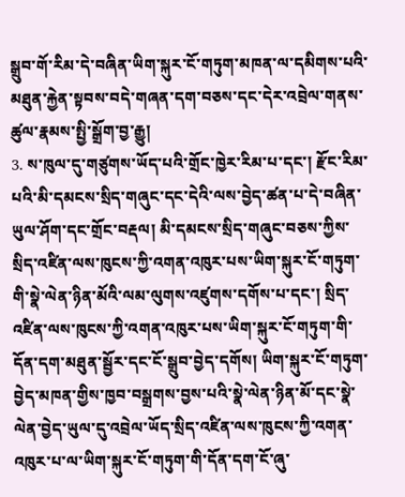སྒྲུབ་གོ་རིམ་དེ་བཞིན་ཡིག་སྐུར་ངོ་གཏུག་མཁན་ལ་དམིགས་པའི་མཐུན་རྐྱེན་སྟབས་བདེ་གཞན་དག་བཅས་དང་དེར་འབྲེལ་གནས་ཚུལ་རྣམས་སྤྱི་སྒྲོག་བྱ་རྒྱུ།
3. ས་ཁུལ་དུ་གཙུགས་ཡོད་པའི་གྲོང་ཁྱེར་རིམ་པ་དང་། རྫོང་རིམ་པའི་མི་དམངས་སྲིད་གཞུང་དང་དེའི་ལས་བྱེད་ཚན་པ་དེ་བཞིན་ཡུལ་ཤོག་དང་གྲོང་བརྡལ། མི་དམངས་སྲིད་གཞུང་བཅས་ཀྱིས་སྲིད་འཛིན་ལས་ཁུངས་ཀྱི་འགན་འཁུར་པས་ཡིག་སྐུར་ངོ་གཏུག་གི་སྣེ་ལེན་ཉིན་མོའི་ལམ་ལུགས་འཛུགས་དགོས་པ་དང་། སྲིད་འཛིན་ལས་ཁུངས་ཀྱི་འགན་འཁུར་པས་ཡིག་སྐུར་ངོ་གཏུག་གི་དོན་དག་མཐུན་སྦྱོར་དང་ངོ་སྒྲུབ་བྱེད་དགོས། ཡིག་སྐུར་ངོ་གཏུག་བྱེད་མཁན་གྱིས་ཁྱབ་བསྒྲགས་བྱས་པའི་སྣེ་ལེན་ཉིན་མོ་དང་སྣེ་ལེན་བྱེད་ཡུལ་དུ་འབྲེལ་ཡོད་སྲིད་འཛིན་ལས་ཁུངས་ཀྱི་འགན་འཁུར་པ་ལ་ཡིག་སྐུར་ངོ་གཏུག་གི་དོན་དག་ངོ་ཞུ་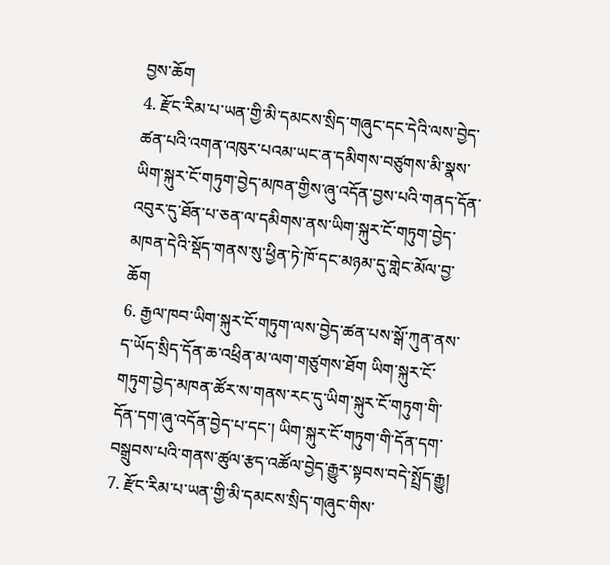བྱས་ཆོག
4. རྫོང་རིམ་པ་ཡན་གྱི་མི་དམངས་སྲིད་གཞུང་དང་དེའི་ལས་བྱེད་ཚན་པའི་འགན་འཁུར་པའམ་ཡང་ན་དམིགས་བཙུགས་མི་སྣས་ཡིག་སྐུར་ངོ་གཏུག་བྱེད་མཁན་གྱིས་ཞུ་འདོན་བྱས་པའི་གནད་དོན་འབུར་དུ་ཐོན་པ་ཅན་ལ་དམིགས་ནས་ཡིག་སྐུར་ངོ་གཏུག་བྱེད་མཁན་དེའི་སྡོད་གནས་སུ་ཕྱིན་ཏེ་ཁོ་དང་མཉམ་དུ་གླེང་མོལ་བྱ་ཆོག
6. རྒྱལ་ཁབ་ཡིག་སྐུར་ངོ་གཏུག་ལས་བྱེད་ཚན་པས་སྒོ་ཀུན་ནས་ད་ཡོད་སྲིད་དོན་ཆ་འཕྲིན་མ་ལག་གཙུགས་ཐོག ཡིག་སྐུར་ངོ་གཏུག་བྱེད་མཁན་ཚོར་ས་གནས་རང་དུ་ཡིག་སྐུར་ངོ་གཏུག་གི་དོན་དག་ཞུ་འདོན་བྱེད་པ་དང་། ཡིག་སྐུར་ངོ་གཏུག་གི་དོན་དག་བསྒྲུབས་པའི་གནས་ཚུལ་རྩད་འཚོལ་བྱེད་རྒྱུར་སྟབས་བདེ་སྤྲོད་རྒྱུ།
7. རྫོང་རིམ་པ་ཡན་གྱི་མི་དམངས་སྲིད་གཞུང་གིས་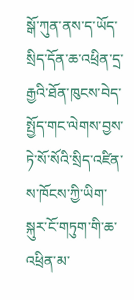སྒོ་ཀུན་ནས་ད་ཡོད་སྲིད་དོན་ཆ་འཕྲིན་དྲ་རྒྱའི་ཐོན་ཁུངས་བེད་སྤྱོད་གང་ལེགས་བྱས་ཏེ་སོ་སོའི་སྲིད་འཛིན་ས་ཁོངས་ཀྱི་ཡིག་སྐུར་ངོ་གཏུག་གི་ཆ་འཕྲིན་མ་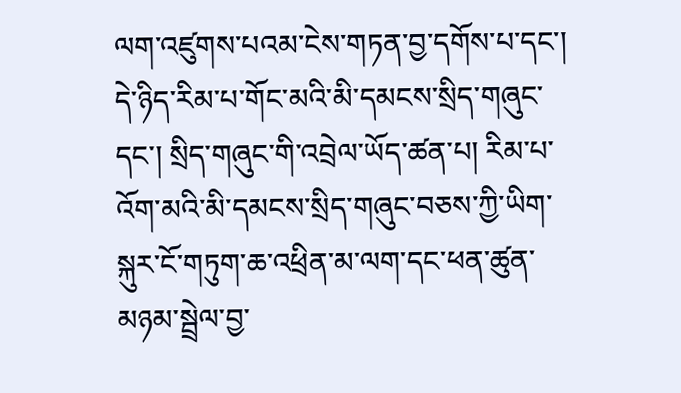ལག་འཛུགས་པའམ་ངེས་གཏན་བྱ་དགོས་པ་དང་། དེ་ཉིད་རིམ་པ་གོང་མའི་མི་དམངས་སྲིད་གཞུང་དང་། སྲིད་གཞུང་གི་འབྲེལ་ཡོད་ཚན་པ། རིམ་པ་འོག་མའི་མི་དམངས་སྲིད་གཞུང་བཅས་ཀྱི་ཡིག་སྐུར་ངོ་གཏུག་ཆ་འཕྲིན་མ་ལག་དང་ཕན་ཚུན་མཉམ་སྦྲེལ་བྱ་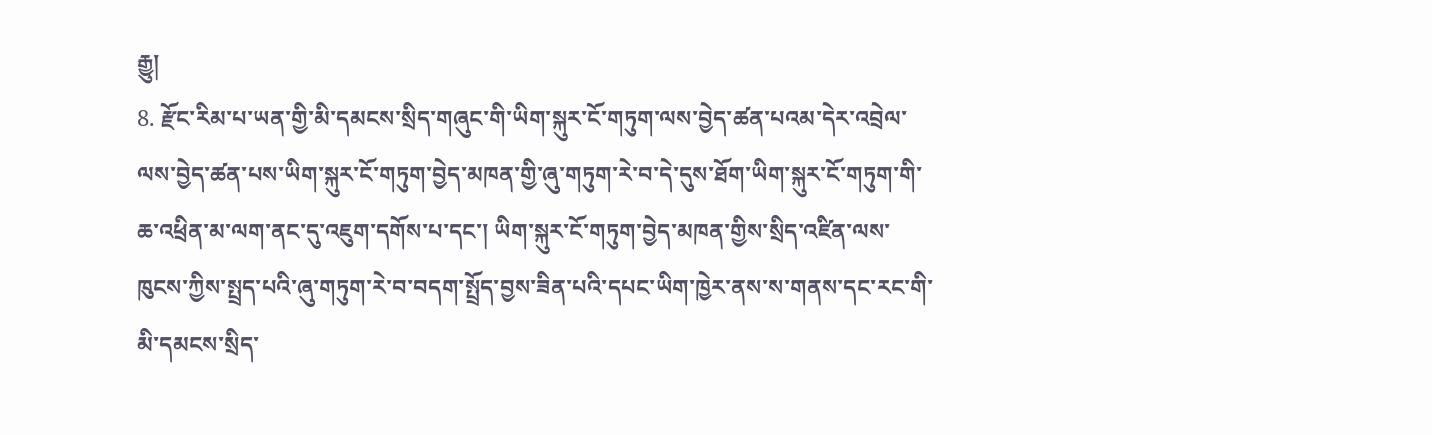རྒྱུ།
8. རྫོང་རིམ་པ་ཡན་གྱི་མི་དམངས་སྲིད་གཞུང་གི་ཡིག་སྐུར་ངོ་གཏུག་ལས་བྱེད་ཚན་པའམ་དེར་འབྲེལ་ལས་བྱེད་ཚན་པས་ཡིག་སྐུར་ངོ་གཏུག་བྱེད་མཁན་གྱི་ཞུ་གཏུག་རེ་བ་དེ་དུས་ཐོག་ཡིག་སྐུར་ངོ་གཏུག་གི་ཆ་འཕྲིན་མ་ལག་ནང་དུ་འཇུག་དགོས་པ་དང་། ཡིག་སྐུར་ངོ་གཏུག་བྱེད་མཁན་གྱིས་སྲིད་འཛིན་ལས་ཁུངས་ཀྱིས་སྤྲད་པའི་ཞུ་གཏུག་རེ་བ་བདག་སྤྲོད་བྱས་ཟིན་པའི་དཔང་ཡིག་ཁྱེར་ནས་ས་གནས་དང་རང་གི་མི་དམངས་སྲིད་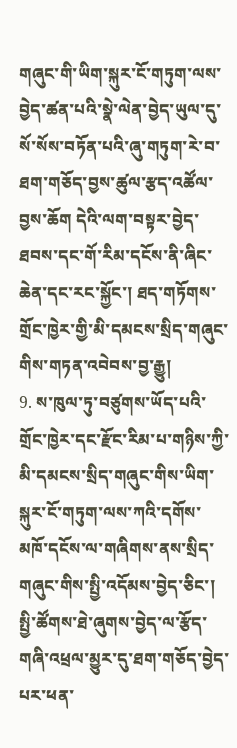གཞུང་གི་ཡིག་སྐུར་ངོ་གཏུག་ལས་བྱེད་ཚན་པའི་སྣེ་ལེན་བྱེད་ཡུལ་དུ་སོ་སོས་བཏོན་པའི་ཞུ་གཏུག་རེ་བ་ཐག་གཅོད་བྱས་ཚུལ་རྩད་འཚོལ་བྱས་ཆོག དེའི་ལག་བསྟར་བྱེད་ཐབས་དང་གོ་རིམ་དངོས་ནི་ཞིང་ཆེན་དང་རང་སྐྱོང་། ཐད་གཏོགས་གྲོང་ཁྱེར་གྱི་མི་དམངས་སྲིད་གཞུང་གིས་གཏན་འབེབས་བྱ་རྒྱུ།
9. ས་ཁུལ་ཏུ་བཙུགས་ཡོད་པའི་གྲོང་ཁྱེར་དང་རྫོང་རིམ་པ་གཉིས་ཀྱི་མི་དམངས་སྲིད་གཞུང་གིས་ཡིག་སྐུར་ངོ་གཏུག་ལས་ཀའི་དགོས་མཁོ་དངོས་ལ་གཞིགས་ནས་སྲིད་གཞུང་གིས་སྤྱི་འདོམས་བྱེད་ཅིང་། སྤྱི་ཚོགས་ཐེ་ཞུགས་བྱེད་ལ་རྩོད་གཞི་འཕྲལ་མྱུར་དུ་ཐག་གཅོད་བྱེད་པར་ཕན་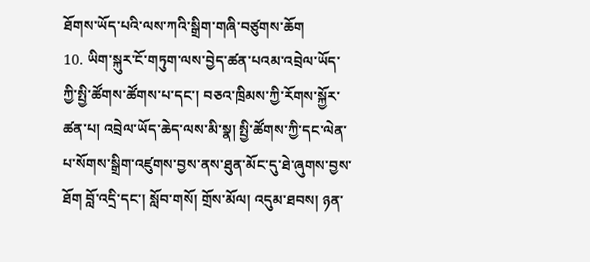ཐོགས་ཡོད་པའི་ལས་ཀའི་སྒྲིག་གཞི་བཙུགས་ཆོག
10. ཡིག་སྐུར་ངོ་གཏུག་ལས་བྱེད་ཚན་པའམ་འབྲེལ་ཡོད་ཀྱི་སྤྱི་ཚོགས་ཚོགས་པ་དང་། བཅའ་ཁྲིམས་ཀྱི་རོགས་སྐྱོར་ཚན་པ། འབྲེལ་ཡོད་ཆེད་ལས་མི་སྣ། སྤྱི་ཚོགས་ཀྱི་དང་ལེན་པ་སོགས་སྒྲིག་འཛུགས་བྱས་ནས་ཐུན་མོང་དུ་ཐེ་ཞུགས་བྱས་ཐོག བློ་འདྲི་དང་། སློབ་གསོ། གྲོས་མོལ། འདུམ་ཐབས། ཉན་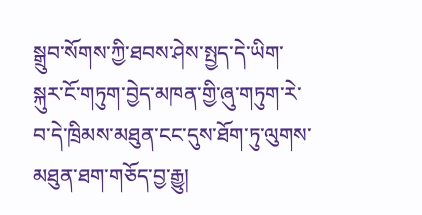སྒྲུབ་སོགས་ཀྱི་ཐབས་ཤེས་སྤྱད་དེ་ཡིག་སྐུར་ངོ་གཏུག་བྱེད་མཁན་གྱི་ཞུ་གཏུག་རེ་བ་དེ་ཁྲིམས་མཐུན་ངང་དུས་ཐོག་ཏུ་ལུགས་མཐུན་ཐག་གཅོད་བྱ་རྒྱུ།